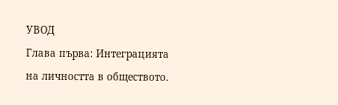УВОД
Глава първа: Интеграцията на личността в обществото.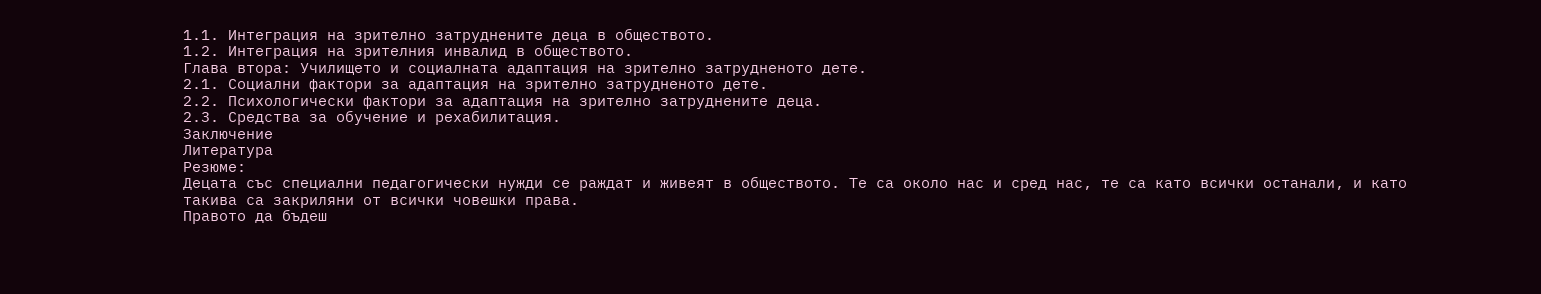1.1. Интеграция на зрително затруднените деца в обществото.
1.2. Интеграция на зрителния инвалид в обществото.
Глава втора: Училището и социалната адаптация на зрително затрудненото дете.
2.1. Социални фактори за адаптация на зрително затрудненото дете.
2.2. Психологически фактори за адаптация на зрително затруднените деца.
2.3. Средства за обучение и рехабилитация.
Заключение
Литература
Резюме:
Децата със специални педагогически нужди се раждат и живеят в обществото. Те са около нас и сред нас, те са като всички останали, и като такива са закриляни от всички човешки права.
Правото да бъдеш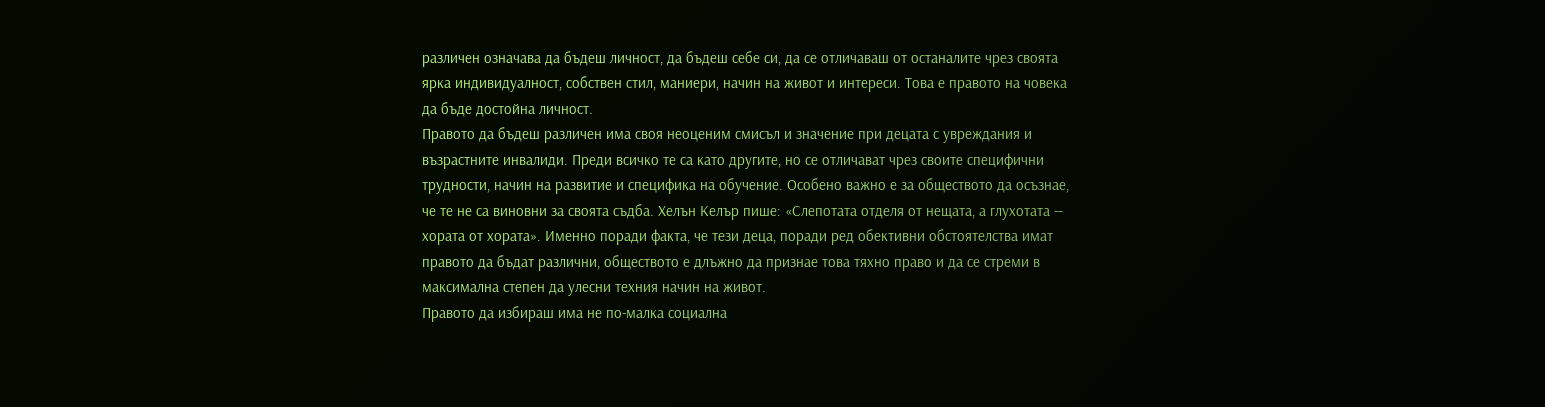различен означава да бъдеш личност, да бъдеш себе си, да се отличаваш от останалите чрез своята ярка индивидуалност, собствен стил, маниери, начин на живот и интереси. Това е правото на човека да бъде достойна личност.
Правото да бъдеш различен има своя неоценим смисъл и значение при децата с увреждания и възрастните инвалиди. Преди всичко те са като другите, но се отличават чрез своите специфични трудности, начин на развитие и специфика на обучение. Особено важно е за обществото да осъзнае, че те не са виновни за своята съдба. Хелън Келър пише: «Слепотата отделя от нещата, а глухотата — хората от хората». Именно поради факта, че тези деца, поради ред обективни обстоятелства имат правото да бъдат различни, обществото е длъжно да признае това тяхно право и да се стреми в максимална степен да улесни техния начин на живот.
Правото да избираш има не по-малка социална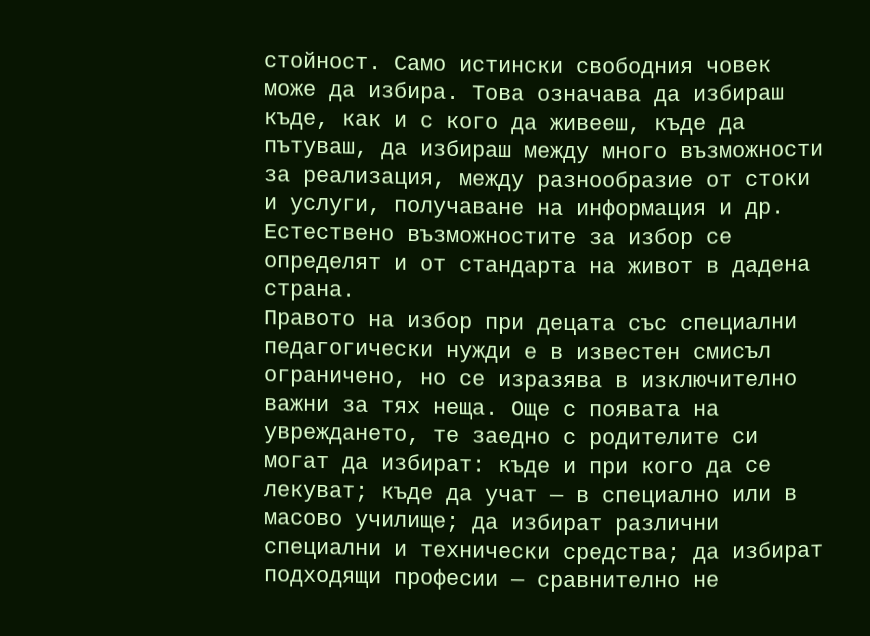стойност. Само истински свободния човек може да избира. Това означава да избираш къде, как и с кого да живееш, къде да пътуваш, да избираш между много възможности за реализация, между разнообразие от стоки и услуги, получаване на информация и др. Естествено възможностите за избор се определят и от стандарта на живот в дадена страна.
Правото на избор при децата със специални педагогически нужди е в известен смисъл ограничено, но се изразява в изключително важни за тях неща. Още с появата на увреждането, те заедно с родителите си могат да избират: къде и при кого да се лекуват; къде да учат — в специално или в масово училище; да избират различни специални и технически средства; да избират подходящи професии — сравнително не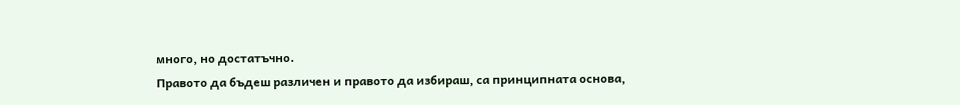много, но достатъчно.
Правото да бъдеш различен и правото да избираш, са принципната основа,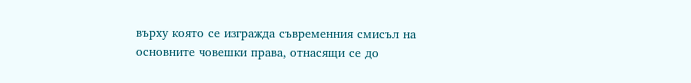върху която се изгражда съвременния смисъл на основните човешки права, отнасящи се до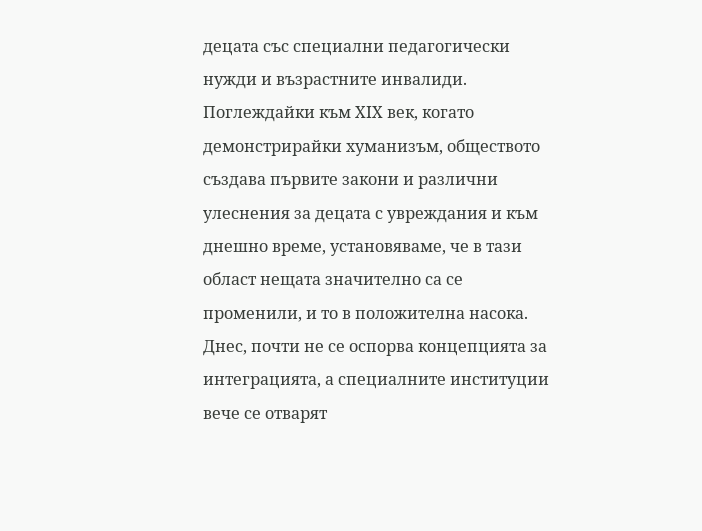децата със специални педагогически нужди и възрастните инвалиди.
Поглеждайки към XIX век, когато демонстрирайки хуманизъм, обществото създава първите закони и различни улеснения за децата с увреждания и към днешно време, установяваме, че в тази област нещата значително са се променили, и то в положителна насока. Днес, почти не се оспорва концепцията за интеграцията, а специалните институции вече се отварят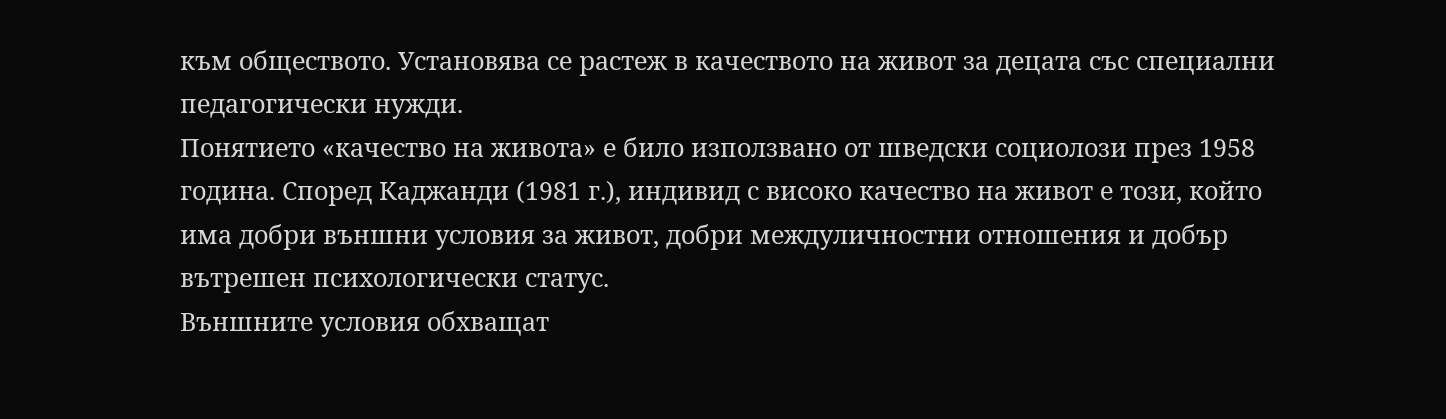към обществото. Установява се растеж в качеството на живот за децата със специални педагогически нужди.
Понятието «качество на живота» е било използвано от шведски социолози през 1958 година. Според Каджанди (1981 г.), индивид с високо качество на живот е този, който има добри външни условия за живот, добри междуличностни отношения и добър вътрешен психологически статус.
Външните условия обхващат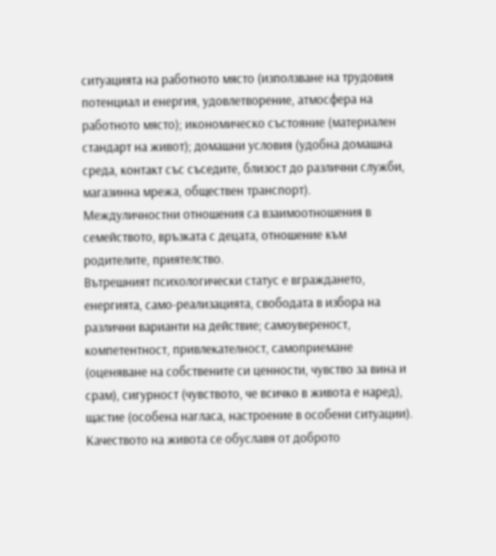ситуацията на работното място (използване на трудовия потенциал и енергия, удовлетворение, атмосфера на работното място); икономическо състояние (материален стандарт на живот); домашни условия (удобна домашна среда, контакт със съседите, близост до различни служби, магазинна мрежа, обществен транспорт).
Междуличностни отношения са взаимоотношения в семейството, връзката с децата, отношение към родителите, приятелство.
Вътрешният психологически статус е вграждането, енергията, само-реализацията, свободата в избора на различни варианти на действие; самоувереност, компетентност, привлекателност, самоприемане (оценяване на собствените си ценности, чувство за вина и срам), сигурност (чувството, че всичко в живота е наред), щастие (особена нагласа, настроение в особени ситуации).
Качеството на живота се обуславя от доброто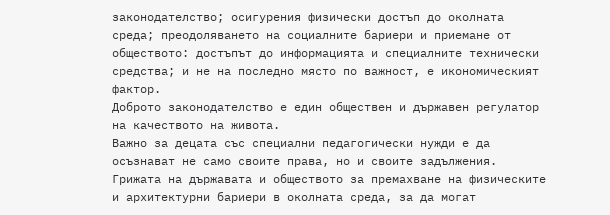законодателство; осигурения физически достъп до околната среда; преодоляването на социалните бариери и приемане от обществото: достъпът до информацията и специалните технически средства; и не на последно място по важност, е икономическият фактор.
Доброто законодателство е един обществен и държавен регулатор на качеството на живота.
Важно за децата със специални педагогически нужди е да осъзнават не само своите права, но и своите задължения.
Грижата на държавата и обществото за премахване на физическите и архитектурни бариери в околната среда, за да могат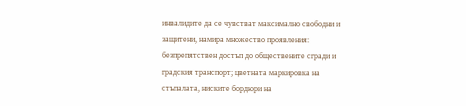инвалидите да се чувстват максимално свободни и защитени, намира множество проявления: безпрепятствен достъп до обществените сгради и градския транспорт; цветната маркировка на стъпалата, ниските бордюри на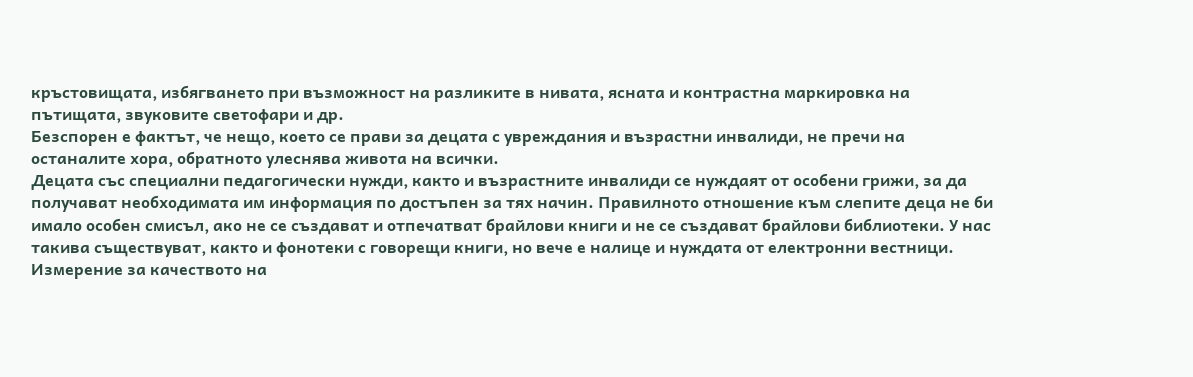кръстовищата, избягването при възможност на разликите в нивата, ясната и контрастна маркировка на пътищата, звуковите светофари и др.
Безспорен е фактът, че нещо, което се прави за децата с увреждания и възрастни инвалиди, не пречи на останалите хора, обратното улеснява живота на всички.
Децата със специални педагогически нужди, както и възрастните инвалиди се нуждаят от особени грижи, за да получават необходимата им информация по достъпен за тях начин. Правилното отношение към слепите деца не би имало особен смисъл, ако не се създават и отпечатват брайлови книги и не се създават брайлови библиотеки. У нас такива съществуват, както и фонотеки с говорещи книги, но вече е налице и нуждата от електронни вестници.
Измерение за качеството на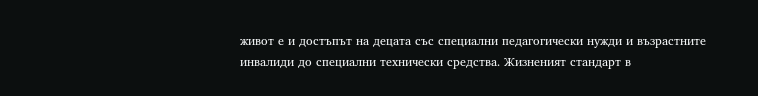живот е и достъпът на децата със специални педагогически нужди и възрастните инвалиди до специални технически средства. Жизненият стандарт в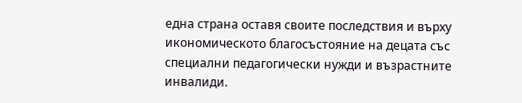една страна оставя своите последствия и върху икономическото благосъстояние на децата със специални педагогически нужди и възрастните инвалиди.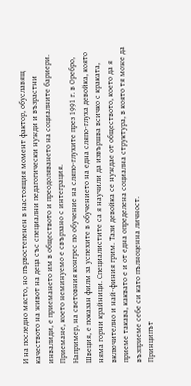И на последно място, но първостепенен в настоящия момент фактор, обуславящ качеството на живот на деца със специални педагогически нужди и възрастни инвалиди, е приемането им в обществото и преодоляването на социалните бариери.
Приемане, което неминуемо е свързано с интеграция.
Например, на световния конгрес по обучение на сляпо-глухите през 1991 г. в Оребро, Швеция, е показан филм за успехите в обучението на една сляпо-глуха девойка, която няма горни крайници. Специалистите са я научили да извършва всичко с краката, включително и най-финия грим. Тази девойка се нуждае от обществото, което да я приеме такава, каквато е и от една определена социална структура, в която тя може да възприеме себе си като пълноценна личност.
Принципът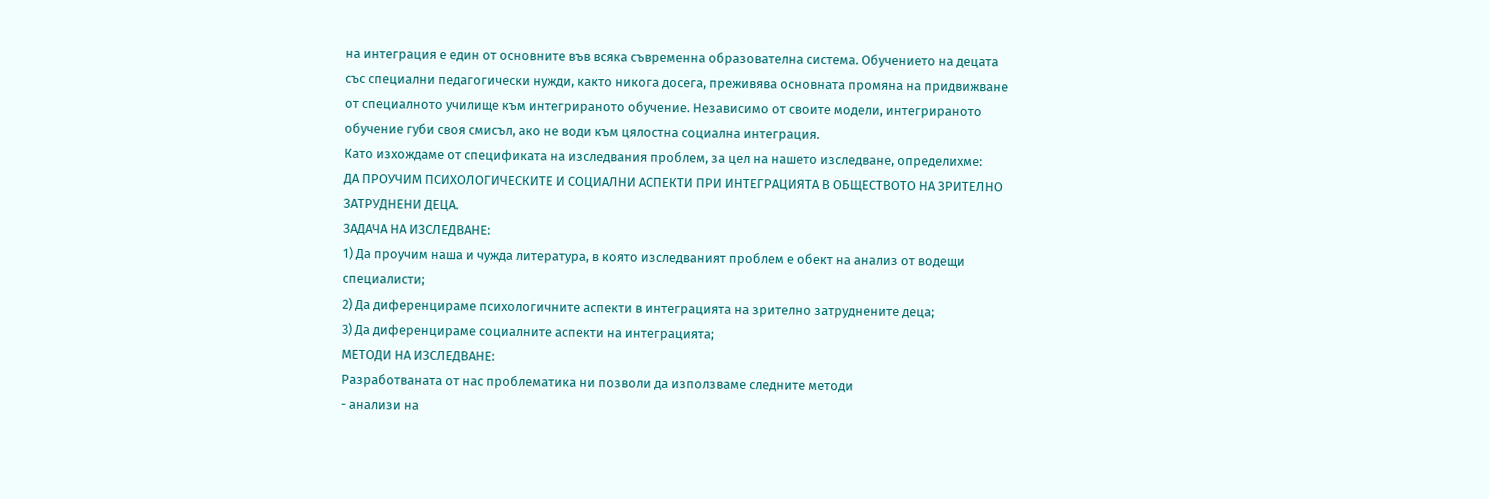на интеграция е един от основните във всяка съвременна образователна система. Обучението на децата със специални педагогически нужди, както никога досега, преживява основната промяна на придвижване от специалното училище към интегрираното обучение. Независимо от своите модели, интегрираното обучение губи своя смисъл, ако не води към цялостна социална интеграция.
Като изхождаме от спецификата на изследвания проблем, за цел на нашето изследване, определихме:
ДА ПРОУЧИМ ПСИХОЛОГИЧЕСКИТЕ И СОЦИАЛНИ АСПЕКТИ ПРИ ИНТЕГРАЦИЯТА В ОБЩЕСТВОТО НА ЗРИТЕЛНО ЗАТРУДНЕНИ ДЕЦА.
ЗАДАЧА НА ИЗСЛЕДВАНЕ:
1) Да проучим наша и чужда литература, в която изследваният проблем е обект на анализ от водещи специалисти;
2) Да диференцираме психологичните аспекти в интеграцията на зрително затруднените деца;
3) Да диференцираме социалните аспекти на интеграцията;
МЕТОДИ НА ИЗСЛЕДВАНЕ:
Разработваната от нас проблематика ни позволи да използваме следните методи
- анализи на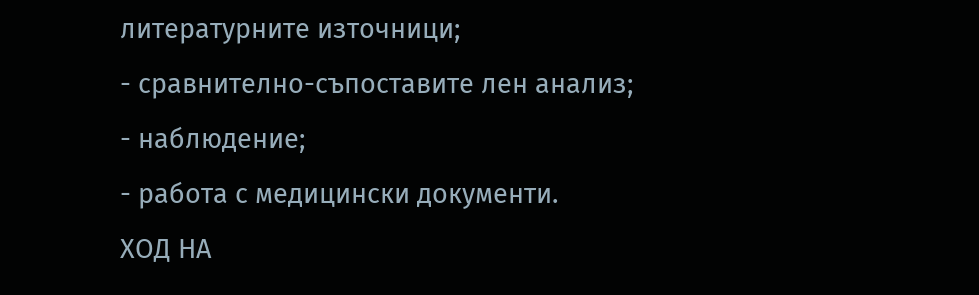литературните източници;
- сравнително-съпоставите лен анализ;
- наблюдение;
- работа с медицински документи.
ХОД НА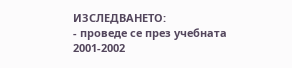ИЗСЛЕДВАНЕТО:
- проведе се през учебната 2001-2002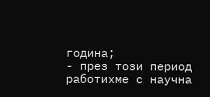година;
- през този период работихме с научна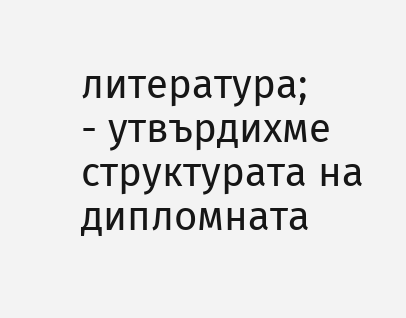литература;
- утвърдихме структурата на дипломната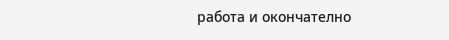работа и окончателно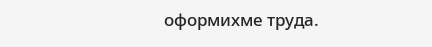оформихме труда.